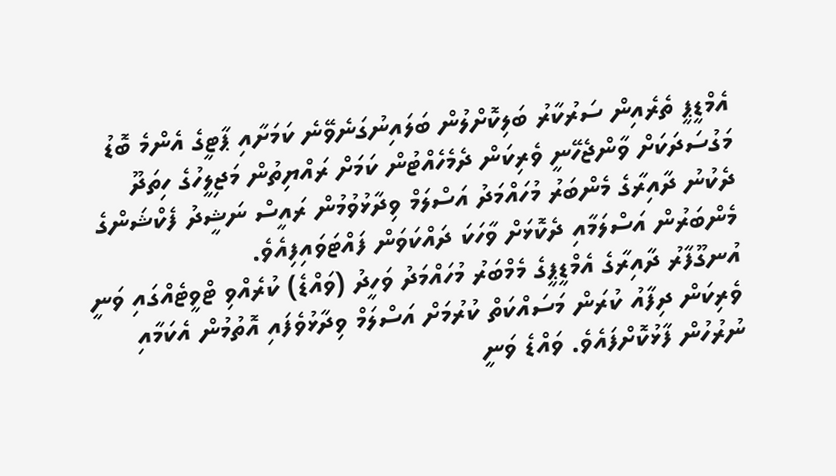އެމްޑީޕީ ތެރެއިން ސަރުކާރު ބަލިކޮށްލުން ބަލައިނުގަނެވޭނެ ކަމަށާއި ޕާޓީގެ އެންމެ ބޮޑު މަގުސަދަކަށް ވާންޖެހޭނީ ވެރިކަން ދެމެހެއްޓުން ކަމަށް ރައްޔިތުން މަޖިލީހުގެ ހިތަދޫ ދެކުނު ދާއިރާގެ މެންބަރު މުހައްމަދު އަސްލަމް ވިދާޅުވުމުން ރައީސް ނަޝީދު ފެކްޝަންގެ މެންބަރުން އަސްލަމާއި ދެކޮޅަށް ވާހަކަ ދައްކަވަން ފައްޓަވައިފިއެވެ.
އުނގޫފާރު ދާއިރާގެ އެމްޑީޕީގެ މެމްބަރު މުހައްމަދު ވަހީދު (ވައްޑެ) ކުރެއްވި ޓްވީޓެއްގައި ވަނީ ވެރިކަން ދިފާއު ކުރަން މަސައްކަތް ކުރުމަށް އަސްލަމް ވިދާޅުވެފައި އޮތުމުން އެކަމާއި ނުރުހުން ފާޅުކޮށްފައެވެ. ވައްޑެ ވަނީ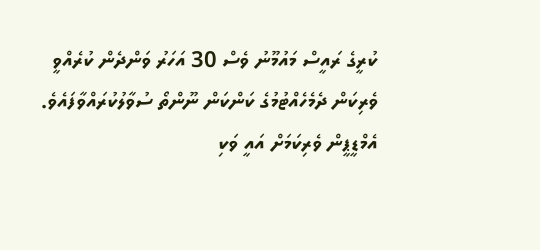ކުރީގެ ރައީސް މައުމޫނު ވެސް 30 އަހަރު ވަންދެން ކުރެއްވީ ވެރިކަން ދެމެހެއްޓުމުގެ ކަންކަން ނޫންތޯ ސުވާލުކުރައްވާފައެވެ. އެމްޑީޕީން ވެރިކަމަށް އައީ ވަކި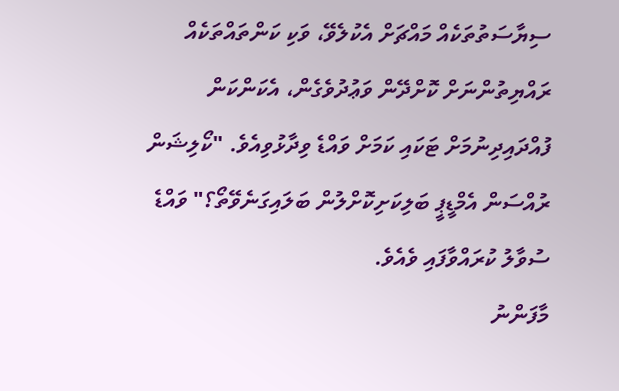ސިޔާސަތުތަކެއް މައްޗަށް އެކުލެވޭ، ވަކި ކަންތައްތަކެއް ރައްޔިތުންނަށް ކޮށްދޭން ވަޢުދުވެގެން، އެކަންކަން ފުއްދައިދިނުމަށް ޓަކައި ކަމަށް ވައްޑެ ވިދާޅުވިއެވެ. "ކޯލިޝަން ރުއްސަން އެމްޑީޕީ ބަލިކަށިކޮށްލުން ބަލައިގަނެވޭތޯ؟" ވައްޑެ ސުވާލު ކުރައްވާފައި ވެއެވެ.
މާފަންނު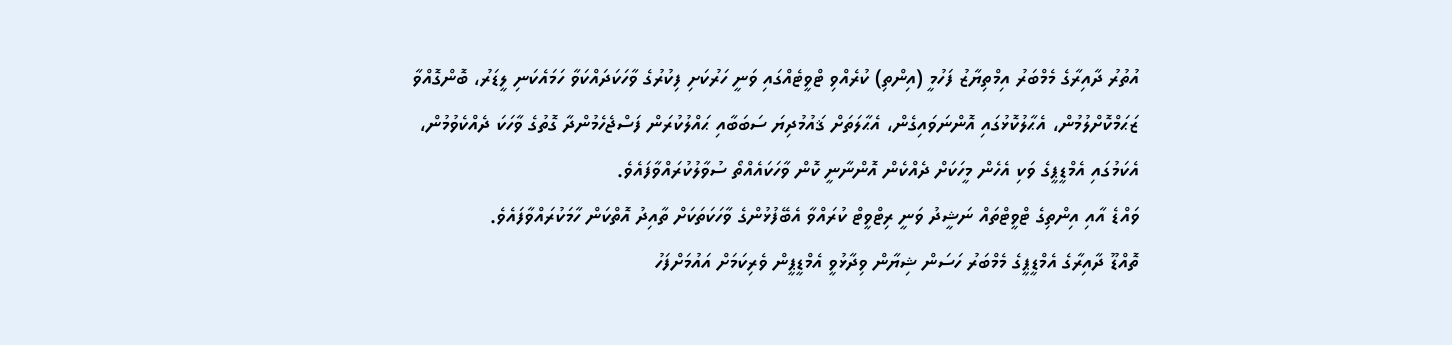އުތުރު ދާއިރާގެ މެމްބަރު އިމްތިޔާޒު ފަހުމީ (އިންތި) ކުރެއްވި ޓްވީޓެއްގައި ވަނީ ހަރުކަށި ފިކުރުގެ ވާހަކަދައްކަވާ ހަމައެކަނި ލީޑަރު، ބޮންގޮއްވާ ޒަޙަމްކޮށްލުމުން، އެޙާލުކޮޅުގައި އޮންނަވައިގެން، އެޙާލަތަށް ޤައުމުދިޔަ ސަބަބާއި ޙައްލުކުރަން ފަސްޖެހެމުންދާ ގޮތުގެ ވާހަކަ ދެއްކެވުމުން، އެކަމުގައި އެމްޑީޕީގެ ވަކި އެހެން މީހަކަށް ދެއްކެން އޮންނާނީ ކޮން ވާހަކައެއްތޯ ސުވާލުކުރައްވާފައެވެ.
ވައްޑެ އާއި އިންތިގެ ޓްވީޓްތައް ނަޝީދު ވަނީ ރިޓްވީޓް ކުރައްވާ އެބޭފުޅުންގެ ވާހަކަތަކަށް ތާއިދު އޮތްކަން ހާމަކުރައްވާފައެވެ.
ތޮއްޑޫ ދާއިރާގެ އެމްޑީޕީގެ މެމްބަރު ހަސަން ޝިޔާން ވިދާޅުވީ އެމްޑީޕީން ވެރިކަމަށް އައުމަށްފަހު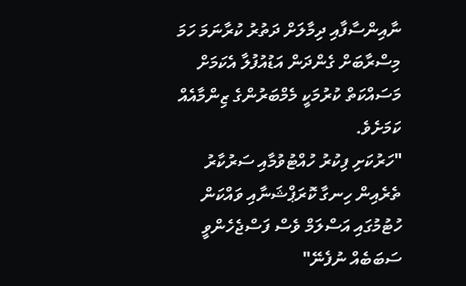ނާއިންސާފާއި ދިމާލަށް ދަތުރު ކުރާނަމަ ހަމަ މިސްރާބަށް ގެންދަން އަޑުއުފުލާ އެކަމަށް މަސައްކަތް ކުރުމަކީ މެމްބަރުންގެ ޒިންމާއެއް ކަމަށެވެ.
"ހަރުކަށި ފިކުރު ހުއްޓުވުމާއި ސަރުކާރު ތެރެއިން ހިނގާ ކޮރަޕްޝަނާއި ވައްކަން ހުޓުމުގައި އަސްލަމް ވެސް ފަސްޖެހެންވީ ސަބަބެއް ނުފެނޭ"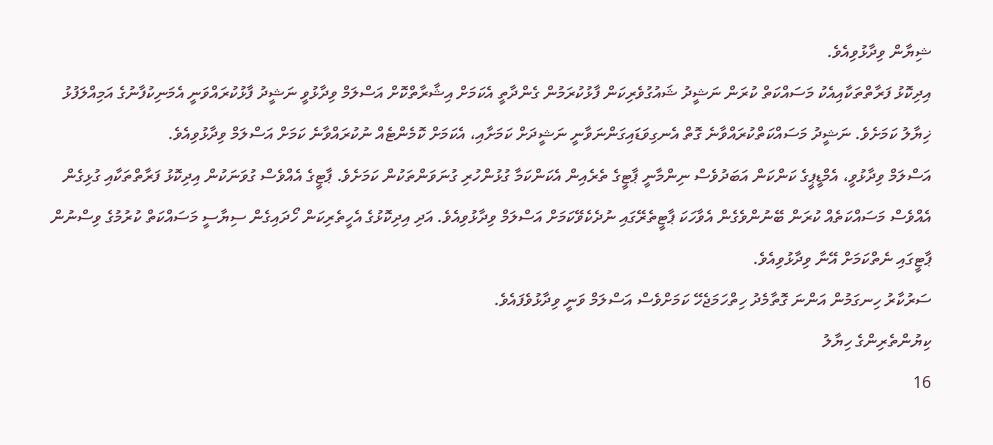ޝިޔާން ވިދާޅުވިއެވެ.
އިދިކޮޅު ފަރާތްތަކާއިއެކު މަސައްކަތް ކުރަން ނަޝީދު ޝައުގުވެރިކަން ފާޅުކުރަމުން ގެންދާތީ އެކަމަށް އިޝާރާތްކޮށް އަސްލަމް ވިދާޅުވީ ނަޝީދު ފާޅުކުރައްވަނީ އެމަނިކުފާނުގެ އަމިއްލަފުޅު ޚިޔާލު ކަމަށެވެ. ނަޝީދު މަސައްކަތްކުރައްވާނެ ގޮތް އެނގިވަޑައިގަންނަވާނީ ނަޝީދަށް ކަމަށާއި، އެކަމަށް ކޮމެންޓެއް ނުކުރައްވާނެ ކަމަށް އަސްލަމް ވިދާޅުވިއެވެ.
އަސްލަމް ވިދާޅުވީ، އެމްޑީޕީގެ ކަންކަން އަބަދުވެސް ނިންމާނީ ޕާޓީގެ ތެރެއިން އެކަންކަމާ ގުޅުންހުރި ގުނަވަންތަކުން ކަމަށެވެ. ޕާޓީގެ އެއްވެސް ގުވަނަކުން އިދިކޮޅު ފަރާތްތަކާއި ގުޅިގެން އެއްވެސް މަސައްކަތެއް ކުރަން ބޭނުންވެގެން އެވާހަކަ ޕާޓީތެރޭގައި ނުދެކެވޭކަމަށް އަސްލަމް ވިދާޅުވިއެވެ. އަދި އިދިކޮޅުގެ އެހީތެރިކަން ހޯދައިގެން ސިޔާސީ މަސައްކަތް ކުރުމުގެ ވިސްނުން ޕާޓީގައި ނެތްކަމަށް އޭނާ ވިދާޅުވިއެވެ.
ސަރުކާރު ހިނގަމުން އަންނަ ގޮތާމެދު ހިތްހަމަޖެހޭ ކަމަށްވެސް އަސްލަމް ވަނީ ވިދާޅުވެފައެވެ.
ކިޔުންތެރިންގެ ހިޔާލު
16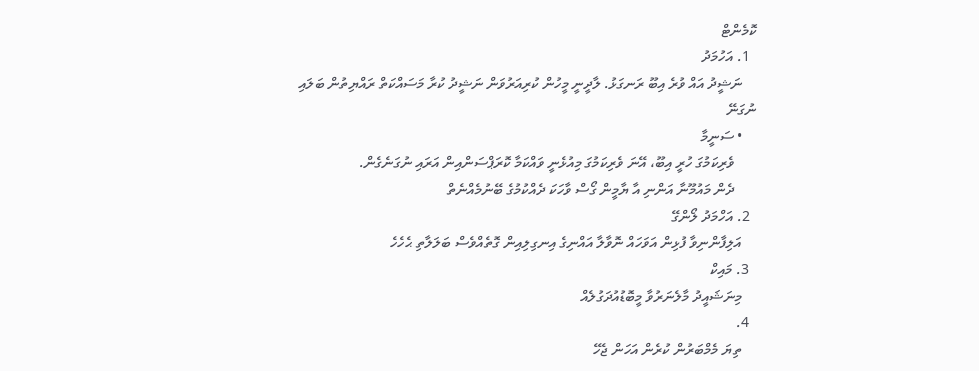ކޮމެންޓް
  1. އަހުމަދު
    ނަޝީދު އައް ވުރެ އިބޫ ރަނގަޅު. ލާދީނީ މީހުން ކުރިއަރުވަން ނަޝީދު ކުރާ މަސައްކަތް ރައްޔިތުން ބަލައި ނުގަނޭ
    • ސަނީމާ
      ވެރިކަމުގަ ހުރީ އިބޫ، އޭނަ ވެރިކަމުގަ މިއުޅެނީ ވައްކަމާ ކޮރަޕްސަންއިން އަރައި ނުގަނެގެން.
      ދެން މައުމޫނާ އަންނި އާ ޔާމީން ގޯސް ވާހަކަ ދެއްކުމުގެ ބޭނުމެއްނެތް
  2. އަހްމަދު ލޯންގޭ
    އަލިފާންނިވާ ފުޅިން އަވަހައް ނޮވާލާ އައްނިގެ އިނގިލިއިން ގޮތެއްވެސް ބަލަލާތި ޙެހެހެ
  3. މައިކް
    މިނަޝައީދު މާލެނަރުވާ މީބޮޑުއުދަގުލެއް
  4.
    ތިޔަ މެމްބަރުން ކުރެން އަހަން ޖެހޭ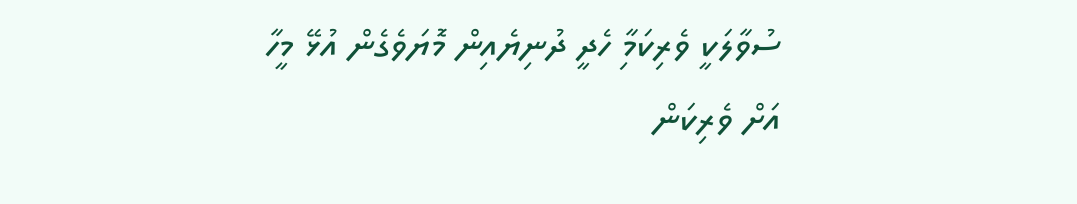ސުވާލަކީ ވެރިކަމާި ހެދީ ދުނިޔެއިން މޮޔަވެގެން އުޅޭ މީހާ އަށް ވެރިކަން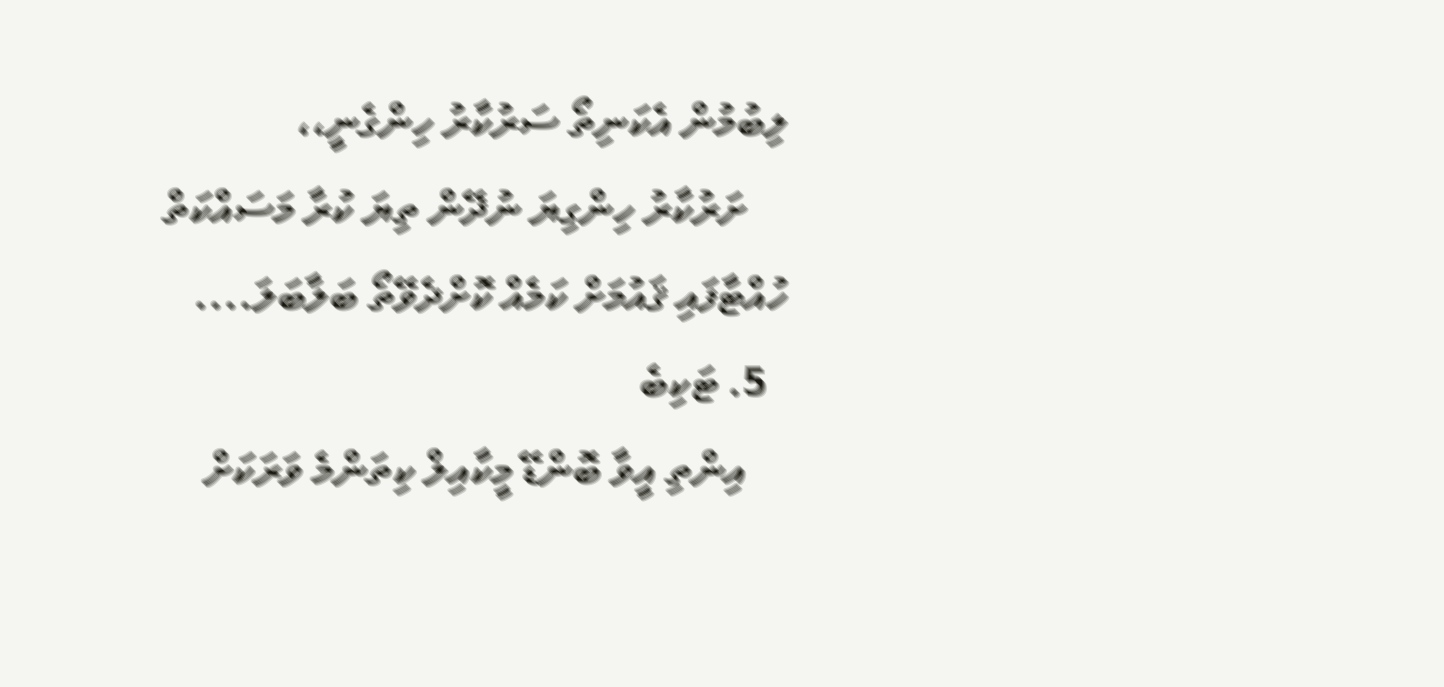ލިބުމުން އެކަނިތޯ ސަރުކާރު ހިންގެނީ،،
    ށަރުކާރު ހިންގިޔަ ނުދޭން ތިޔަ ކުރާ މަސައްކަތް ހުއްޓާފައި ޤައުމަށް ކަމެއް ކޮށްދެވޭތޯ ބަލާބަލަ....
  5. ޓަކިބެ
    އިންތި އީވާ ބޮންޑޭ މީކާއިލް ކިތަންމެ ވަރަކަށް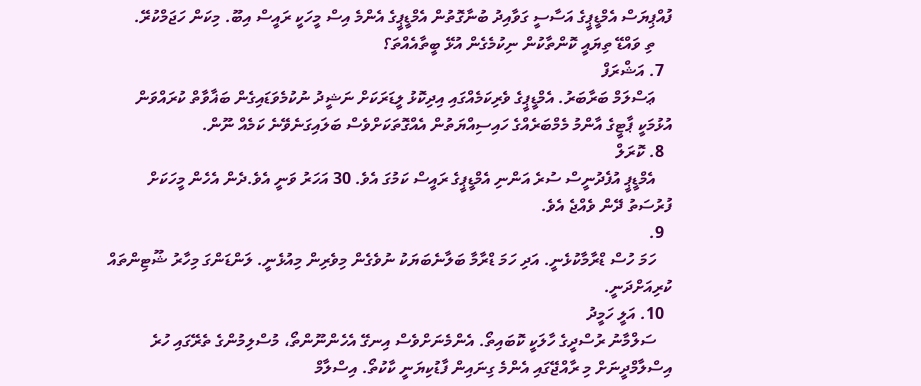ފުއްޕިޔަސް އެމްޑީޕީގެ އަސާސީ ގަވާއިދު ބުނާގޮތުން އެމްޑީޕީގެ އެންމެ އިސް މީހަކީ ރައީސް އިބޫ. މިކަން ހަޖަމްކުރޭ.
    ތި ވައްޑޭ ތިޔައީ ކޮންތާކުން ނިކުމެގެން އުޅޭ ބީތާއެއްތަ؟
  7. އަޝްރަފް
    ޢަސްލަމް ބަރާބަރު. އެމްޑީޕީގެ ވެރިކަމެއްގައި އިދިކޮޅު ލީޑަރަކަށް ނަޝީދު ނުކުމެވަޑައިގެން ބަޣާވާތް ކުރައްވަން އުޅުމަކީ ޕާޓީގެ އާންމު މެމްބަރެއްގެ ހައިސިއްޔަތުން އެއްގޮތަކަށްވެސް ބަލައިގަނެވޭނެ ކަމެއް ނޫން.
  8. ކޮރަލް
    އެމްޑީޕީ އުފެދުނީސް ސުރެ އަންނި އެމްޑީޕީގެ ރައީސް ކަމުގަ އެވެ. 30 އަހަރު ވަނީ އެވެ.ދެން އެހެން މީހަކަށް ފުރުސަތު ދޭން ވެއްޖެ އެވެ.
  9.
    ހަމަ ހުސް ޑްރާމާކުޅެނީ. އަދި ހަމަ ޑްރާމާ ބަލާނެބަޔަކު ނުވެގެން މިވެރިން މިއުޅެނީ. ލަންޑަންގަ މިހާރު ޝޫޓިންތައް ކުރިއަށްދަނީ.
  10. އަލީ ހަމީދު
    ސަލްމާނު ރުސްދީގެ ހާލަކީ ކޮބައިތޯ. އެންމެނަށްވެސް އިނގޭ އެހެންނޫންތޯ، މުސްލިމުންގެ ތެރޭގައި ހުރެ އިސްލާމްދީނަށް މި ރާއްޖޭގައި އެންމެ ގިނައިން ފާޑުކިޔަނީ ކާކުތޯ. އިސްލާމް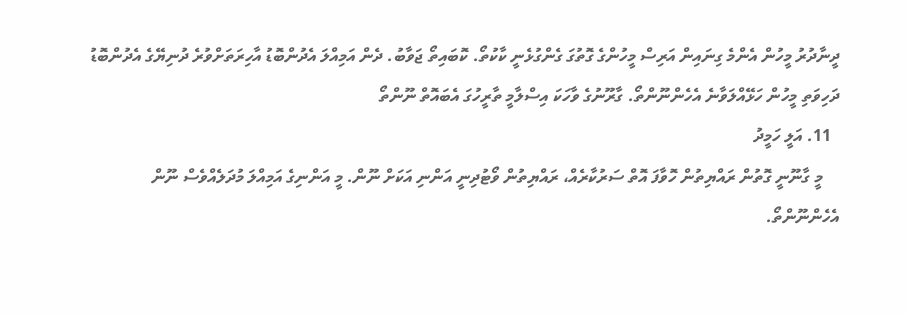ދީނާދުރު މީހުން އެންމެ ގިނައިން އަރިސް މީހުންގެ ގޮތުގަ ގެންގުޅެނީ ކާކުތޯ. ކޮބައިތޯ ޖަވާބު. ދެން އަމިއްލަ އެދުންބޮޑު އާހިރަތަށްވުރެ ދުނިޔޭގެ އެދުންބޮޑު ދަހިވަތި މީހުން ހަޅޭއްލަވާނެ އެހެންނޫންތޯ. ގާރޫނުގެ ވާހަކަ އިސްލާމީ ތާރީހުގަ އެބައޮތް ނޫންތޯ
  11. އަލީ ހަމީދު
    މީ ގާނޫނީ ގޮތުން ރައްޔިތުން ހޮވާފަ އޮތް ސަރުކާރެއް، ރައްޔިތުން ވޯޓުދިނީ އަންނި އަކަށް ނޫން. މީ އަންނިގެ އަމިއްލަ މުދަލެއްވެސް ނޫން އެހެންނޫންތޯ.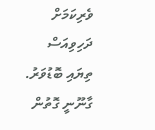ވެރިކަމަށް ދަހިވިއަސް ތިޔައި ބޮޑުވަރު. ގާނޫނީ ގޮތުން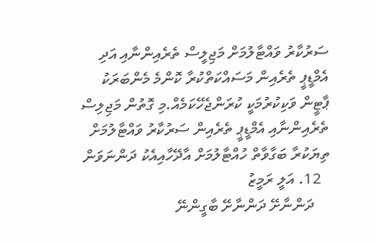ސަރުކާރު ވައްޓާލުމަށް މަޖިލީސް ތެރެއިންނާއި އަދި އެމްޑީޕީ ތެރެއިން މަސައްކަތްކުރާ ކޮންމެ މެންބަރަކު ޕާޓީން ވަކިކުރުމަކީ ކުރަންޖެހޭކަމެއް.މި ގޮތުން މަޖިލިސް ތެރެއިންނާއި އެމްޑީޕީ ތެރެއިން ސަރުކާރު ވައްޓާލުމަށް ތިޔަކުރާ ބަގާވާތް ހުއްޓާލުމަށް އާދޭހާއިއެކު ދަންނަވަން
  12. އަލީ ރަމީޒު
    ދަންނާށޭ ދަންނާށޭ ބާގީންނޭ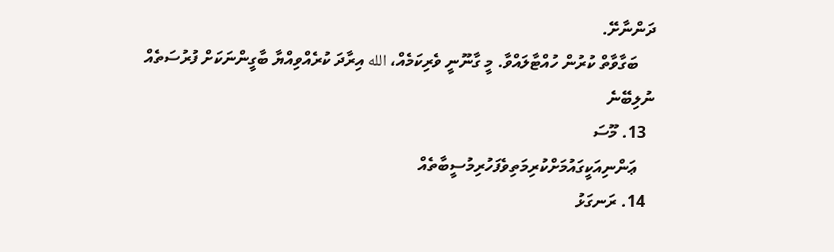ދަންނާށޭ.
    ބަގާވާތް ކުރުން ހުއްޓާލައްވާ. މީ ގާނޫނީ ވެރިކަމެއް، الله އިރާދަ ކުރެއްވިއްޔާ ބާގީންނަކަށް ފުރުސަތެއް ނުލިބޭނެ
  13. މޫސަ
    ޢަންނިއަކީގައުމަށްކުރިމަތިވެފަހުރިމުސީބާތެއް
  14. ރަނގަޅު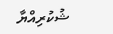ޝުކުރިއްޔާ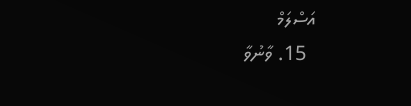އަސްލަމް
  15. ވާނުވާ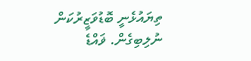ތިޔައުޅެނީ ބޮޑުވަޒީރުކަން ނުލިބިގެން. ޥައްޑެ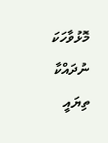މޮޅުވާހަކަ ނުދައްކާ ތިޔައީ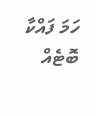ހަމަ ފައްކާ ބޮޓެއް